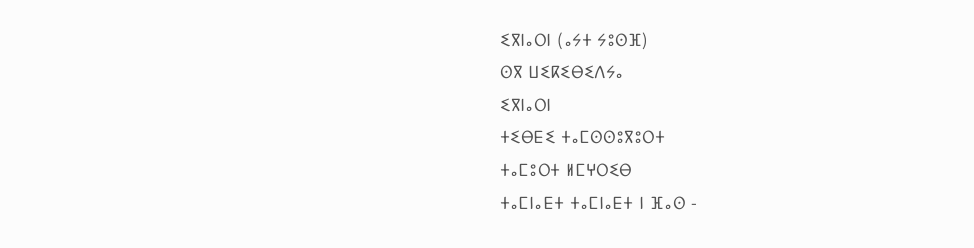ⵉⴳⵏⴰⵔⵏ (ⴰⵢⵜ ⵢⵓⵙⴼ)
ⵙⴳ ⵡⵉⴽⵉⴱⵉⴷⵢⴰ
ⵉⴳⵏⴰⵔⵏ
ⵜⵉⴱⴹⵉ ⵜⴰⵎⵙⵙⵓⴳⵓⵔⵜ
ⵜⴰⵎⵓⵔⵜ ⵍⵎⵖⵔⵉⴱ
ⵜⴰⵎⵏⴰⴹⵜ ⵜⴰⵎⵏⴰⴹⵜ ⵏ ⴼⴰⵙ -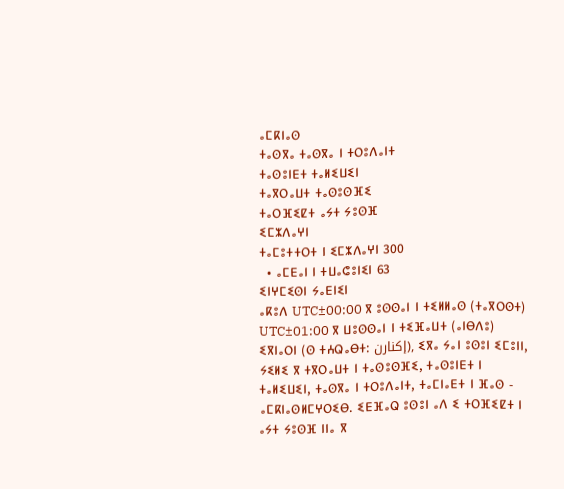ⴰⵎⴽⵏⴰⵙ
ⵜⴰⵙⴳⴰ ⵜⴰⵙⴳⴰ ⵏ ⵜⵔⵓⴷⴰⵏⵜ
ⵜⴰⵙⵓⵏⴹⵜ ⵜⴰⵍⵉⵡⵉⵏ
ⵜⴰⴳⵔⴰⵡⵜ ⵜⴰⵙⵓⵙⴼⵉ
ⵜⴰⵔⴼⵉⵇⵜ ⴰⵢⵜ ⵢⵓⵙⴼ
ⵉⵎⵣⴷⴰⵖⵏ
ⵜⴰⵎⵓⵜⵜⵔⵜ ⵏ ⵉⵎⵣⴷⴰⵖⵏ 300
  • ⴰⵎⴹⴰⵏ ⵏ ⵜⵡⴰⵛⵓⵏⵉⵏ 63
ⵉⵏⵖⵎⵉⵙⵏ ⵢⴰⴹⵏⵉⵏ
ⴰⴽⵓⴷ UTC±00:00 ⴳ ⵓⵙⵙⴰⵏ ⵏ ⵜⵉⵍⵍⴰⵙ (ⵜⴰⴳⵔⵙⵜ)
UTC±01:00 ⴳ ⵡⵓⵙⵙⴰⵏ ⵏ ⵜⵉⴼⴰⵡⵜ (ⴰⵏⴱⴷⵓ)
ⵉⴳⵏⴰⵔⵏ (ⵙ ⵜⵄⵕⴰⴱⵜ: إكنارن), ⵉⴳⴰ ⵢⴰⵏ ⵓⵙⵓⵏ ⵉⵎⵓⵏⵏ, ⵢⵉⵍⵉ ⴳ ⵜⴳⵔⴰⵡⵜ ⵏ ⵜⴰⵙⵓⵙⴼⵉ, ⵜⴰⵙⵓⵏⴹⵜ ⵏ ⵜⴰⵍⵉⵡⵉⵏ, ⵜⴰⵙⴳⴰ ⵏ ⵜⵔⵓⴷⴰⵏⵜ, ⵜⴰⵎⵏⴰⴹⵜ ⵏ ⴼⴰⵙ - ⴰⵎⴽⵏⴰⵙⵍⵎⵖⵔⵉⴱ. ⵉⴹⴼⴰⵕ ⵓⵙⵓⵏ ⴰⴷ ⵉ ⵜⵔⴼⵉⵇⵜ ⵏ ⴰⵢⵜ ⵢⵓⵙⴼ ⵏⵏⴰ ⴳ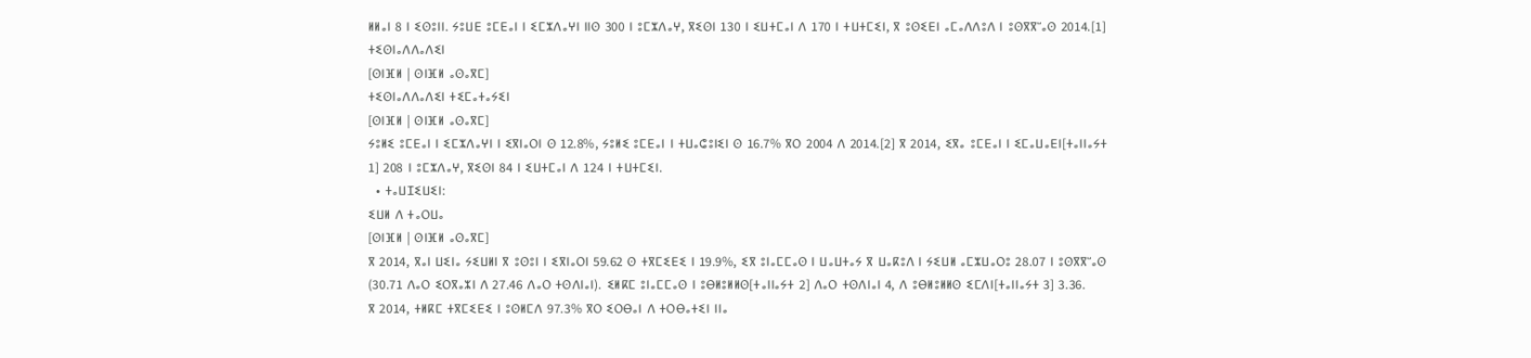ⵍⵍⴰⵏ 8 ⵏ ⵉⵙⵓⵏⵏ. ⵢⵓⵡⴹ ⵓⵎⴹⴰⵏ ⵏ ⵉⵎⵣⴷⴰⵖⵏ ⵏⵏⵙ 300 ⵏ ⵓⵎⵣⴷⴰⵖ, ⴳⵉⵙⵏ 130 ⵏ ⵉⵡⵜⵎⴰⵏ ⴷ 170 ⵏ ⵜⵡⵜⵎⵉⵏ, ⴳ ⵓⵙⵉⴹⵏ ⴰⵎⴰⴷⴷⵓⴷ ⵏ ⵓⵙⴳⴳⵯⴰⵙ 2014.[1]
ⵜⵉⵙⵏⴰⴷⴷⴰⴷⵉⵏ
[ⵙⵏⴼⵍ | ⵙⵏⴼⵍ ⴰⵙⴰⴳⵎ]
ⵜⵉⵙⵏⴰⴷⴷⴰⴷⵉⵏ ⵜⵉⵎⴰⵜⴰⵢⵉⵏ
[ⵙⵏⴼⵍ | ⵙⵏⴼⵍ ⴰⵙⴰⴳⵎ]
ⵢⵓⵍⵉ ⵓⵎⴹⴰⵏ ⵏ ⵉⵎⵣⴷⴰⵖⵏ ⵏ ⵉⴳⵏⴰⵔⵏ ⵙ 12.8%, ⵢⵓⵍⵉ ⵓⵎⴹⴰⵏ ⵏ ⵜⵡⴰⵛⵓⵏⵉⵏ ⵙ 16.7% ⴳⵔ 2004 ⴷ 2014.[2] ⴳ 2014, ⵉⴳⴰ ⵓⵎⴹⴰⵏ ⵏ ⵉⵎⴰⵡⴰⴹⵏ[ⵜⴰⵏⵏⴰⵢⵜ 1] 208 ⵏ ⵓⵎⵣⴷⴰⵖ, ⴳⵉⵙⵏ 84 ⵏ ⵉⵡⵜⵎⴰⵏ ⴷ 124 ⵏ ⵜⵡⵜⵎⵉⵏ.
  • ⵜⴰⵡⵊⵉⵡⵉⵏ:
ⵉⵡⵍ ⴷ ⵜⴰⵔⵡⴰ
[ⵙⵏⴼⵍ | ⵙⵏⴼⵍ ⴰⵙⴰⴳⵎ]
ⴳ 2014, ⴳⴰⵏ ⵡⵉⵏⴰ ⵢⵉⵡⵍⵏ ⴳ ⵓⵙⵓⵏ ⵏ ⵉⴳⵏⴰⵔⵏ 59.62 ⵙ ⵜⴳⵎⵉⴹⵉ ⵏ 19.9%, ⵉⴳ ⵓⵏⴰⵎⵎⴰⵙ ⵏ ⵡⴰⵡⵜⴰⵢ ⴳ ⵡⴰⴽⵓⴷ ⵏ ⵢⵉⵡⵍ ⴰⵎⵣⵡⴰⵔⵓ 28.07 ⵏ ⵓⵙⴳⴳⵯⴰⵙ (30.71 ⴷⴰⵔ ⵉⵔⴳⴰⵣⵏ ⴷ 27.46 ⴷⴰⵔ ⵜⵙⴷⵏⴰⵏ). ⵉⵍⴽⵎ ⵓⵏⴰⵎⵎⴰⵙ ⵏ ⵓⴱⵍⵓⵍⵍⵙ[ⵜⴰⵏⵏⴰⵢⵜ 2] ⴷⴰⵔ ⵜⵙⴷⵏⴰⵏ 4, ⴷ ⵓⴱⵍⵓⵍⵍⵙ ⵉⵎⴷⵏ[ⵜⴰⵏⵏⴰⵢⵜ 3] 3.36.
ⴳ 2014, ⵜⵍⴽⵎ ⵜⴳⵎⵉⴹⵉ ⵏ ⵓⵙⵍⵎⴷ 97.3% ⴳⵔ ⵉⵔⴱⴰⵏ ⴷ ⵜⵔⴱⴰⵜⵉⵏ ⵏⵏⴰ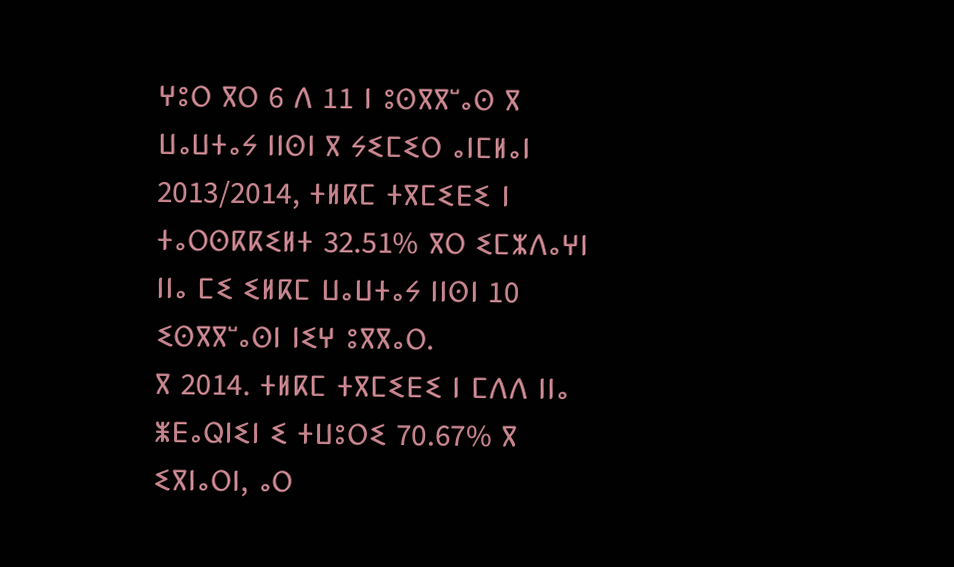ⵖⵓⵔ ⴳⵔ 6 ⴷ 11 ⵏ ⵓⵙⴳⴳⵯⴰⵙ ⴳ ⵡⴰⵡⵜⴰⵢ ⵏⵏⵙⵏ ⴳ ⵢⵉⵎⵉⵔ ⴰⵏⵎⵍⴰⵏ 2013/2014, ⵜⵍⴽⵎ ⵜⴳⵎⵉⴹⵉ ⵏ ⵜⴰⵔⵙⴽⴽⵉⵍⵜ 32.51% ⴳⵔ ⵉⵎⵣⴷⴰⵖⵏ ⵏⵏⴰ ⵎⵉ ⵉⵍⴽⵎ ⵡⴰⵡⵜⴰⵢ ⵏⵏⵙⵏ 10 ⵉⵙⴳⴳⵯⴰⵙⵏ ⵏⵉⵖ ⵓⴳⴳⴰⵔ.
ⴳ 2014. ⵜⵍⴽⵎ ⵜⴳⵎⵉⴹⵉ ⵏ ⵎⴷⴷ ⵏⵏⴰ ⵥⴹⴰⵕⵏⵉⵏ ⵉ ⵜⵡⵓⵔⵉ 70.67% ⴳ ⵉⴳⵏⴰⵔⵏ, ⴰⵔ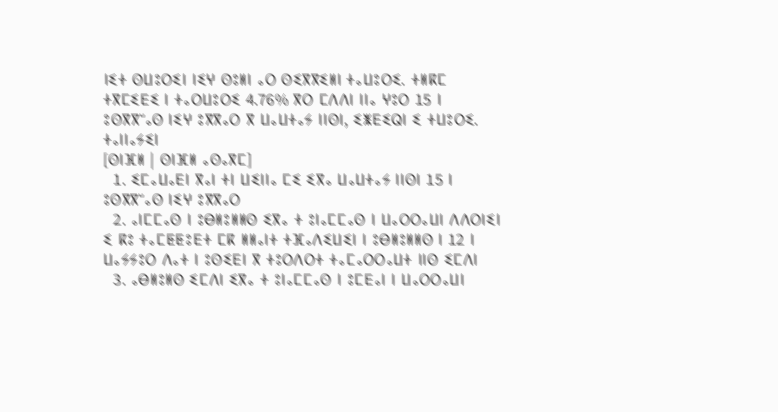ⵏⵉⵜ ⵙⵡⵓⵔⵉⵏ ⵏⵉⵖ ⵙⵓⵍⵏ ⴰⵔ ⵙⵉⴳⴳⵉⵍⵏ ⵜⴰⵡⵓⵔⵉ. ⵜⵍⴽⵎ ⵜⴳⵎⵉⴹⵉ ⵏ ⵜⴰⵔⵡⵓⵔⵉ 4.76% ⴳⵔ ⵎⴷⴷⵏ ⵏⵏⴰ ⵖⵓⵔ 15 ⵏ ⵓⵙⴳⴳⵯⴰⵙ ⵏⵉⵖ ⵓⴳⴳⴰⵔ ⴳ ⵡⴰⵡⵜⴰⵢ ⵏⵏⵙⵏ, ⵉⵥⴹⵉⵕⵏ ⵉ ⵜⵡⵓⵔⵉ.
ⵜⴰⵏⵏⴰⵢⵉⵏ
[ⵙⵏⴼⵍ | ⵙⵏⴼⵍ ⴰⵙⴰⴳⵎ]
  1. ⵉⵎⴰⵡⴰⴹⵏ ⴳⴰⵏ ⵜⵏ ⵡⵉⵏⵏⴰ ⵎⵉ ⵉⴳⴰ ⵡⴰⵡⵜⴰⵢ ⵏⵏⵙⵏ 15 ⵏ ⵓⵙⴳⴳⵯⴰⵙ ⵏⵉⵖ ⵓⴳⴳⴰⵔ
  2. ⴰⵏⵎⵎⴰⵙ ⵏ ⵓⴱⵍⵓⵍⵍⵙ ⵉⴳⴰ ⵜ ⵓⵏⴰⵎⵎⴰⵙ ⵏ ⵡⴰⵔⵔⴰⵡⵏ ⴷⴷⵔⵏⵉⵏ ⵉ ⴽⵓ ⵜⴰⵎⵟⵟⵓⴹⵜ ⵎⴽ ⵍⵍⴰⵏⵜ ⵜⴼⴰⴷⵉⵡⵉⵏ ⵏ ⵓⴱⵍⵓⵍⵍⵙ ⵏ 12 ⵏ ⵡⴰⵢⵢⵓⵔ ⴷⴰⵜ ⵏ ⵓⵙⵉⴹⵏ ⴳ ⵜⵓⵔⴷⵔⵜ ⵜⴰⵎⴰⵔⵔⴰⵡⵜ ⵏⵏⵙ ⵉⵎⴷⵏ
  3. ⴰⴱⵍⵓⵍⵙ ⵉⵎⴷⵏ ⵉⴳⴰ ⵜ ⵓⵏⴰⵎⵎⴰⵙ ⵏ ⵓⵎⴹⴰⵏ ⵏ ⵡⴰⵔⵔⴰⵡⵏ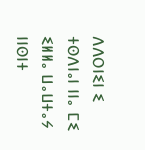ⴷⴷⵔⵏⵉⵏ ⵉ ⵜⵙⴷⵏⴰⵏ ⵏⵏⴰ ⵎⵉ ⵉⵍⵍⴰ ⵡⴰⵡⵜⴰⵢ ⵏⵏⵙⵏⵜ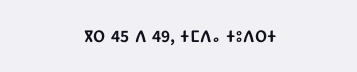ⴳⵔ 45 ⴷ 49, ⵜⵎⴷⴰ ⵜⵓⴷⵔⵜ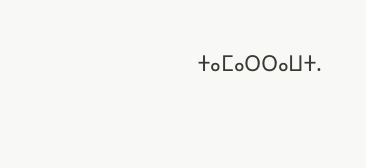ⵜⴰⵎⴰⵔⵔⴰⵡⵜ.